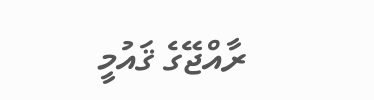ރާއްޖޭގެ ޤައުމީ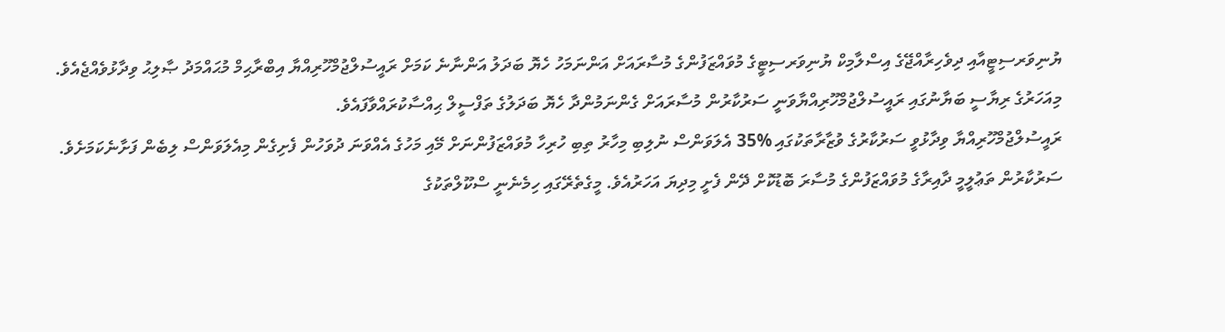ޔުނިވަރސިޓީއާއި ދިވެހިރާއްޖޭގެ އިސްލާމިކް ޔުނިވަރސިޓީގެ މުވައްޒަފުންގެ މުސާރައަށް އަންނަމަހު ހެޔޮ ބަދަލު އަންނާނެ ކަމަށް ރައީސުލްޖުމްހޫރިއްޔާ އިބްރާޙިމް މުޙައްމަދު ޞާލިޙު ވިދާޅުވެއްޖެއެވެ.
މިއަހަރުގެ ރިޔާސީ ބަޔާނުގައި ރައީސުލްޖުމްހޫރިއްޔާވަނީ ސަރުކާރުން މުސާރައަށް ގެންނަމުންދާ ހެޔޮ ބަދަލުގެ ތަފްސީލް ޙިއްސާކުރައްވާފައެވެ.
ރައީސުލްޖުމްހޫރިއްޔާ ވިދާޅުވީ ސަރުކާރުގެ ވުޒާރާތަކުގައި %35 އެލަވަންސް ނުލިބި މިހާރު ތިބި ހުރިހާ މުވައްޒަފުންނަށް މޭއި މަހުގެ އެއްވަނަ ދުވަހުން ފެށިގެން މިއެލަވަންސް ލިބެން ފަށާނެކަމަށެވެ.
ސަރުކާރުން ތަޢުލީމީ ދާއިރާގެ މުވައްޒަފުންގެ މުސާރަ ބޮޑުކޮށް ދޭން ފެށީ މިދިޔަ އަހަރުއެވެ. މީގެތެރޭގައި ހިމެނެނީ ސްކޫލްތަކުގެ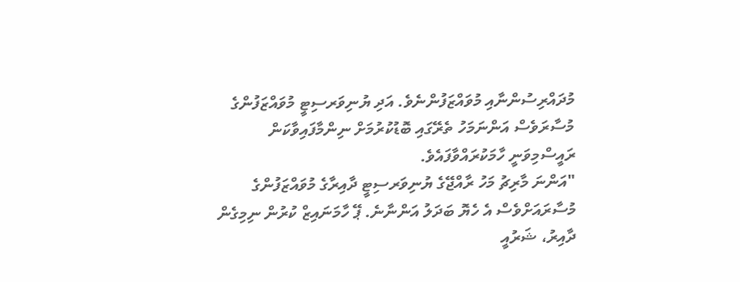މުދައްރިސުންނާއި މުވައްޒަފުންނެވެ. އަދި ޔުނިވަރސިޓީ މުވައްޒަފުންގެ މުސާރަވެސް އަންނަމަހު ތެރޭގައި ބޮޑުކުރުމަށް ނިންމާފައިވާކަން ރައީސްމިވަނީ ހާމަކުރައްވާފައެވެ.
"އަންނަ މާރިޗު މަހު ރާއްޖޭގެ ޔުނިވަރސިޓީ ދާއިރާގެ މުވައްޒަފުންގެ މުސާރައަށްވެސް އެ ހެޔޮ ބަދަލު އަންނާނެ. ޕޭ ހާމަނައިޒް ކުރުން ނިމިގެން ދާއިރު، ޝަރުއީ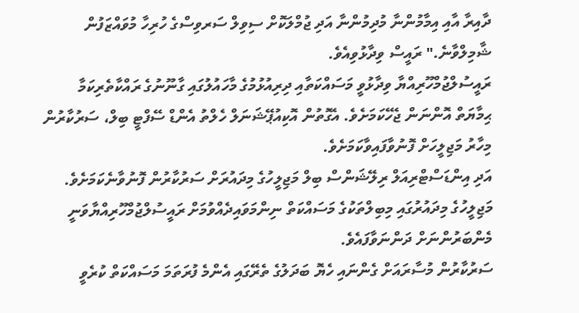ދާއިރާ އާއި އިމާމުންނާ މުދިމުންނާ އަދި ޖުމްލަކޮށް ސިވިލް ސަރވިސްގެ ހުރިހާ މުވައްޒަފުން ޝާމިލްވާނެ." ރައީސް ވިދާޅުވިއެވެ.
ރައީސުލްޖުމްހޫރިއްޔާ ވިދާޅުވީ މަސައްކަތާއި ދިރިއުޅުމުގެ މާހައުލުގައި ގާނޫނުގެ ރައްކާތެރިކަމާ ޙިމާޔަތް އޮންނަން ޖެހޭކަމަށެވެ. އެގޮތުން އޮކިއުޕޭޝަނަލް ހެލްތު އެންޑް ސޭފްޓީ ބިލް، ސަރުކާރުން މިހާރު މަޖިލީހަށް ފޮނުވާފައިވާކަމަށެވެ.
އަދި އިންޑަސްޓްރިއަލް ރިލޭޝަންސް ބިލް މަޖިލީހުގެ މިދައުރަށް ސަރުކާރުން ފޮނުވާނެކަމަށެވެ. މަޖިލީހުގެ މިދައުރުގައި މިބިލްތަކުގެ މަސައްކަތް ނިންމަވައިދެއްވުމަށް ރައީސުލްޖުމްހޫރިއްޔާވަނީ މެންބަރުންނަށް ދަންނަވާފައެވެ.
ސަރުކާރުން މުސާރައަށް ގެންނައި ހެޔޮ ބަދަލުގެ ތެރޭގައި އެންމެ ފުރަތަމަ މަސައްކަތް ކުރެވީ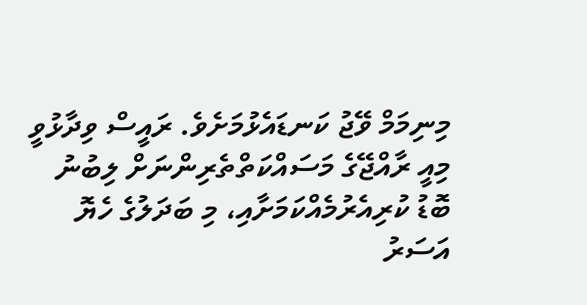މިނިމަމް ވޭޖު ކަނޑައެޅުމަށެވެ. ރައީސް ވިދާޅުވީ މިއީ ރާއްޖޭގެ މަސައްކަތްތެރިންނަށް ލިބުނު ބޮޑު ކުރިއެރުމެއްކަމަށާއި، މި ބަދަލުގެ ހެޔޮ އަސަރު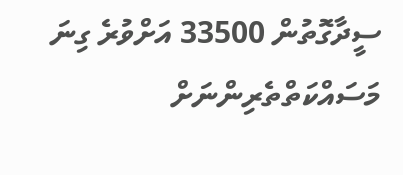ސީދާގޮތުން 33500 އަށްވުރެ ގިނަ މަސައްކަތްތެރިންނަށް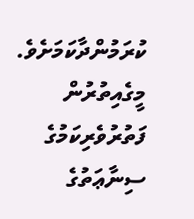ކުރަމުންދާކަމަށެވެ.
މީގެއިތުރުން ފަތުރުވެރިކަމުގެ ސިނާޢަތުގެ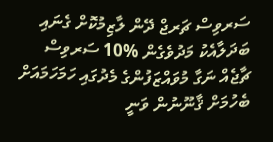ސަރވިސް ޗަރޖް ދޭން ލާޒިމުކޮށް ގެނައި ބަދަލާއެކު މަދުވެގެން %10 ސަރވިސް ޗާޖެއް ނަގާ މުވައްޒަފުންގެ މެދުގައި ހަމަހަމައަށް ބެހުމަށް ޤާނޫނުން ވަނީ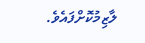ލާޒިމުކޮށްފައެވެ.